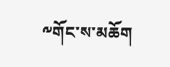༸གོང་ས་མཆོག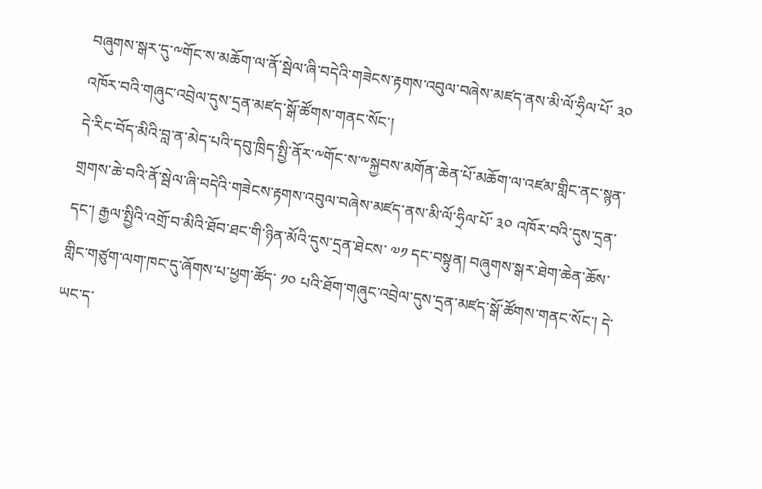བཞུགས་སྒར་དུ་༸གོང་ས་མཆོག་ལ་ནོ་སྦེལ་ཞི་བདེའི་གཟེངས་རྟགས་འབུལ་བཞེས་མཛད་ནས་མི་ལོ་ཧྲིལ་པོ་ ༣༠ འཁོར་བའི་གཞུང་འབྲེལ་དུས་དྲན་མཛད་སྒོ་ཚོགས་གནང་སོང་།
དེ་རིང་བོད་མིའི་བླ་ན་མེད་པའི་དབུ་ཁྲིད་སྤྱི་ནོར་༸གོང་ས་༸སྐྱབས་མགོན་ཆེན་པོ་མཆོག་ལ་འཛམ་གླིང་ནང་སྙན་གྲགས་ཆེ་བའི་ནོ་སྦེལ་ཞི་བདེའི་གཟེངས་རྟགས་འབུལ་བཞེས་མཛད་ནས་མི་ལོ་ཧྲིལ་པོ་ ༣༠ འཁོར་བའི་དུས་དྲན་དང་། རྒྱལ་སྤྱིའི་འགྲོ་བ་མིའི་ཐོབ་ཐང་གི་ཉིན་མོའི་དུས་དྲན་ཐེངས་ ༧༡ དང་བསྟུན། བཞུགས་སྒར་ཐེག་ཆེན་ཆོས་གླིང་གཙུག་ལག་ཁང་དུ་ཞོགས་པ་ཕྱག་ཚོད་ ༡༠ པའི་ཐོག་གཞུང་འབྲེལ་དུས་དྲན་མཛད་སྒོ་ཚོགས་གནང་སོང་། དེ་ཡང་ད་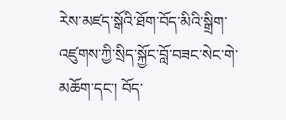རེས་མཛད་སྒོའི་ཐོག་བོད་མིའི་སྒྲིག་འཛུགས་ཀྱི་སྲིད་སྐྱོང་བློ་བཟང་སེང་གེ་མཆོག་དང་། བོད་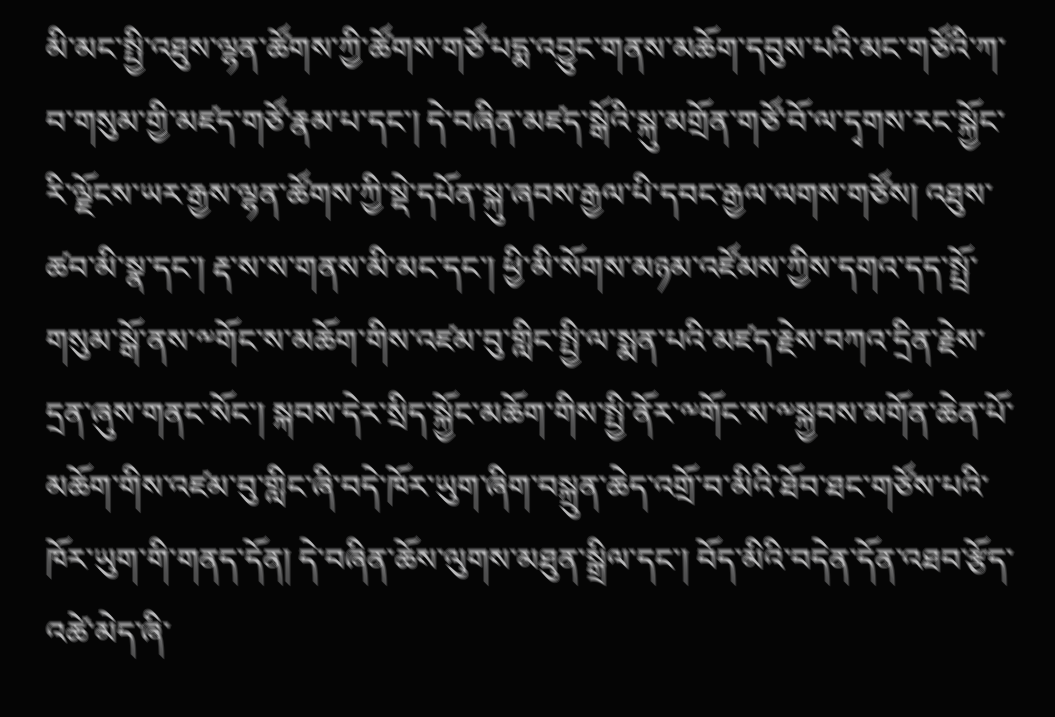མི་མང་སྤྱི་འཐུས་ལྷན་ཚོགས་ཀྱི་ཚོགས་གཙོ་པདྨ་འབྱུང་གནས་མཆོག་དབུས་པའི་མང་གཙོའི་ཀ་བ་གསུམ་གྱི་མཛད་གཙོ་རྣམ་པ་དང་། དེ་བཞིན་མཛད་སྒོའི་སྐུ་མགྲོན་གཙོ་བོ་ལ་དྭགས་རང་སྐྱོང་རི་ལྗོངས་ཡར་རྒྱས་ལྷན་ཚོགས་ཀྱི་སྡེ་དཔོན་སྐུ་ཞབས་རྒྱལ་པི་དབང་རྒྱལ་ལགས་གཙོས། འཐུས་ཚབ་མི་སྣ་དང་། རྡ་ས་ས་གནས་མི་མང་དང་། ཕྱི་མི་སོགས་མཉམ་འཛོམས་ཀྱིས་དགའ་དད་སྤྲོ་གསུམ་སྒོ་ནས་༸གོང་ས་མཆོག་གིས་འཛམ་བུ་གླིང་སྤྱི་ལ་སྨན་པའི་མཛད་རྗེས་བཀའ་དྲིན་རྗེས་དྲན་ཞུས་གནང་སོང་། སྐབས་དེར་སྲིད་སྐྱོང་མཆོག་གིས་སྤྱི་ནོར་༸གོང་ས་༸སྐྱབས་མགོན་ཆེན་པོ་མཆོག་གིས་འཛམ་བུ་གླིང་ཞི་བདེ་ཁོར་ཡུག་ཞིག་བསྐྲུན་ཆེད་འགྲོ་བ་མིའི་ཐོབ་ཐང་གཙོས་པའི་ཁོར་ཡུག་གི་གནད་དོན། དེ་བཞིན་ཆོས་ལུགས་མཐུན་སྒྲིལ་དང་། བོད་མིའི་བདེན་དོན་འཐབ་རྩོད་འཚེ་མེད་ཞི་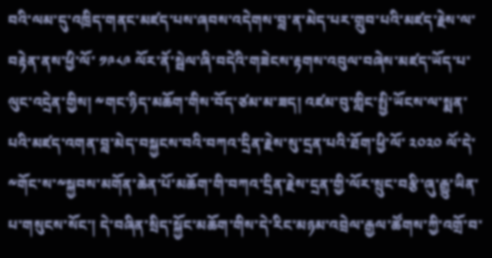བའི་ལམ་དུ་འཁྲིད་གནང་མཛད་པས་ཞབས་འདེགས་བླ་ན་མེད་པར་གྲུབ་པའི་མཛད་རྗེས་ལ་བརྟེན་ནས་ཕྱི་ལོ་ ༡༩༨༩ ལོར་ནོ་སྦེལ་ཞི་བདེའི་གཟེངས་རྟགས་འབུལ་བཞེས་མཛད་ཡོད་པ་ལུང་འདྲེན་གྱིས། ༸གང་ཉིད་མཆོག་གིས་བོད་ཙམ་མ་ཟད། འཛམ་བུ་གླིང་སྤྱི་ཡོངས་ལ་སྨན་པའི་མཛད་འགན་བླ་མེད་བསྐྱངས་བའི་བཀའ་དྲིན་རྗེས་སུ་དྲན་པའི་ཐོག་ཕྱི་ལོ་ ༢༠༢༠ ལོ་དེ་༸གོང་ས་༸སྐྱབས་མགོན་ཆེན་པོ་མཆོག་གི་བཀའ་དྲིན་རྗེས་དྲན་གྱི་ལོར་སྲུང་བརྩི་ཞུ་རྒྱུ་ཡིན་པ་གསུངས་སོང་། དེ་བཞིན་སྲིད་སྐྱོང་མཆོག་གིས་དེ་རིང་མཉམ་འབྲེལ་རྒྱལ་ཚོགས་ཀྱི་འགྲོ་བ་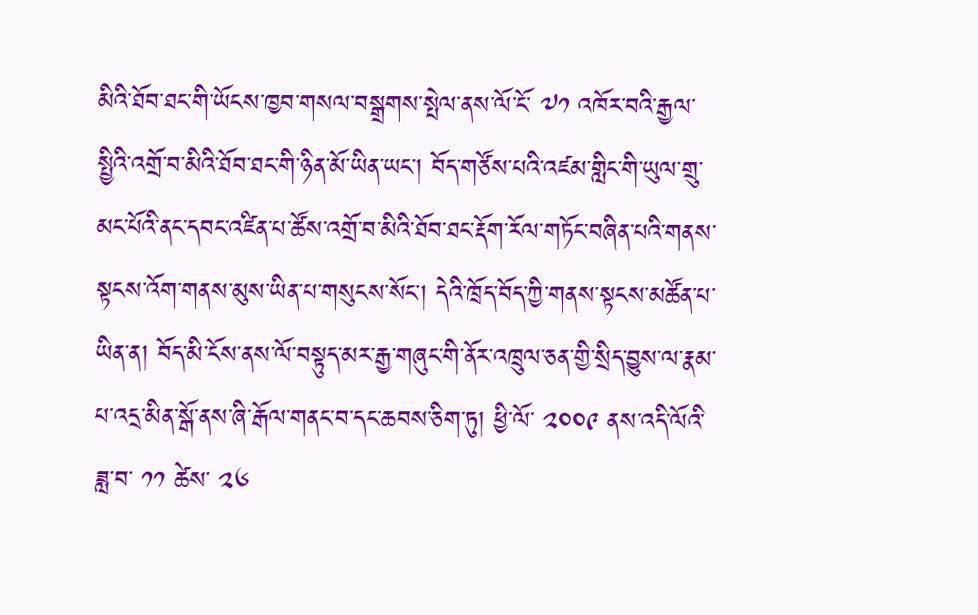མིའི་ཐོབ་ཐང་གི་ཡོངས་ཁྱབ་གསལ་བསྒྲགས་སྤེལ་ནས་ལོ་ངོ་ ༧༡ འཁོར་བའི་རྒྱལ་སྤྱིའི་འགྲོ་བ་མིའི་ཐོབ་ཐང་གི་ཉིན་མོ་ཡིན་ཡང་། བོད་གཙོས་པའི་འཛམ་གླིང་གི་ཡུལ་གྲུ་མང་པོའི་ནང་དབང་འཛིན་པ་ཚོས་འགྲོ་བ་མིའི་ཐོབ་ཐང་རྡོག་རོལ་གཏོང་བཞིན་པའི་གནས་སྟངས་འོག་གནས་མུས་ཡིན་པ་གསུངས་སོང་། དེའི་ཁྲོད་བོད་ཀྱི་གནས་སྟངས་མཚོན་པ་ཡིན་ན། བོད་མི་ངོས་ནས་ལོ་བསྟུད་མར་རྒྱ་གཞུང་གི་ནོར་འཁྲུལ་ཅན་གྱི་སྲིད་བྱུས་ལ་རྣམ་པ་འདྲ་མིན་སྒོ་ནས་ཞི་རྒོལ་གནང་བ་དང་ཆབས་ཅིག་ཏུ། ཕྱི་ལོ་ ༢༠༠༩ ནས་འདི་ལོའི་ཟླ་བ་ ༡༡ ཚེས་ ༢༦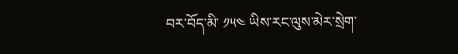བར་བོད་མི་ ༡༥༤ ཡིས་རང་ལུས་མེར་སྲེག་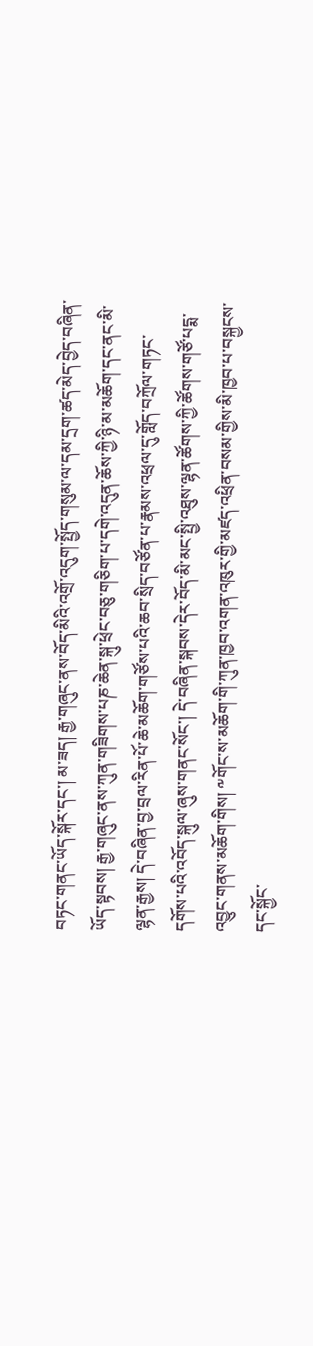བཏང་གནང་ཡོད་སྐོར་དང་། མ་ཟད། རྒྱ་གཞུང་ནས་བོད་མིའི་འགྲོ་འདུག་སྤྱོད་གསུམ་ལ་དམ་དྲག་ཚད་མེད་བྱེད་བཞིན་ཡོད་སྟབས། རྒྱ་གཞུང་ནས་ཀུན་གཟིགས་པཎ་ཆེན་སྐུ་ཕྲེང་བཅུ་གཅིག་པ་དགེ་འདུན་ཆོས་ཀྱི་ཉི་མ་མཆོག་དང་ནང་མི་ལྷན་རྒྱས། དེ་བཞིན་བྱ་བྲལ་རིན་པོ་ཆེ་མཆོག་གཙོས་པའི་ཆབ་སྲིད་བཙོན་པ་རྣམས་འཕྲལ་དུ་གློད་བཀྲོལ་གཏང་དགོས་པའི་འབོད་སྐུལ་ཞུས་གནང་སོང་། དེ་བཞིན་སྐབས་དེར་བོད་མི་མང་སྤྱི་འཐུས་ལྷན་ཚོགས་ཀྱི་ཚོགས་གཙོ་པདྨ་འབྱུང་གནས་མཆོག་གིས། ༸གོང་ས་མཆོག་གི་ཀུན་ཁྱབ་འགན་འཁུར་གྱི་མཛད་འཕྲིན་བསམ་གྱིས་མི་ཁྱབ་པ་བསྐྱངས་དང་སྐྱོང་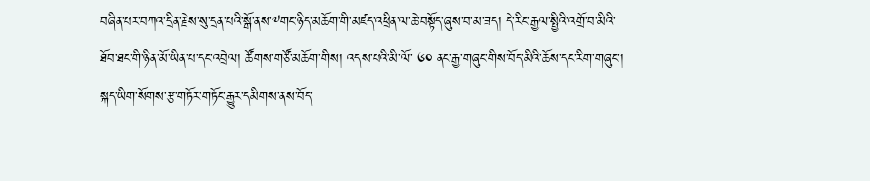བཞིན་པར་བཀའ་དྲིན་རྗེས་སུ་དྲན་པའི་སྒོ་ནས་༸གང་ཉིད་མཆོག་གི་མཛད་འཕྲིན་ལ་ཆེ་བསྟོད་ཞུས་བ་མ་ཟད། དེ་རིང་རྒྱལ་སྤྱིའི་འགྲོ་བ་མིའི་ཐོབ་ཐང་གི་ཉིན་མོ་ཡིན་པ་དང་འབྲེལ། ཚོགས་གཙོ་མཆོག་གིས། འདས་པའི་མི་ལོ་ ༦༠ ནང་རྒྱ་གཞུང་གིས་བོད་མིའི་ཆོས་དང་རིག་གཞུང་། སྐད་ཡིག་སོགས་རྩ་གཏོར་གཏོང་རྒྱུར་དམིགས་ནས་བོད་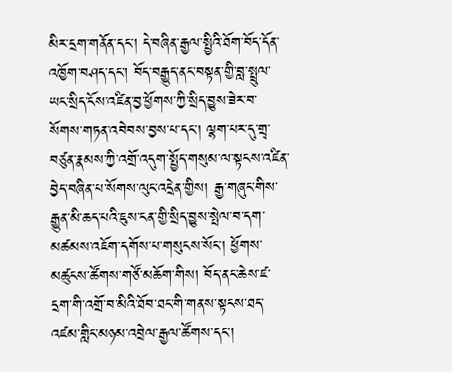མིར་དྲག་གནོན་དང་། དེ་བཞིན་རྒྱལ་སྤྱིའི་ཐོག་བོད་དོན་འཁྱོག་བཤད་དང་། བོད་བརྒྱུད་ནང་བསྟན་གྱི་བླ་སྤྲུལ་ཡང་སྲིད་ངོས་འཛིན་བྱ་ཕྱོགས་ཀྱི་སྲིད་བྱུས་ཟེར་བ་སོགས་གཏན་འབེབས་བྱས་པ་དང་། ལྷག་པར་དུ་གྲྭ་བཙུན་རྣམས་ཀྱི་འགྲོ་འདུག་སྤྱོད་གསུམ་ལ་སྟངས་འཛིན་བྱེད་བཞིན་པ་སོགས་ལུང་འདྲེན་གྱིས། རྒྱ་གཞུང་གིས་རྒྱུན་མི་ཆད་པའི་ཇུས་ངན་གྱི་སྲིད་བྱུས་སྤེལ་བ་དག་མཚམས་འཇོག་དགོས་པ་གསུངས་སོང་། ཕྱོགས་མཚུངས་ཚོགས་གཙོ་མཆོག་གིས། བོད་ནང་ཆེས་ཛ་དྲག་གི་འགྲོ་བ་མིའི་ཐོབ་ཐང་གི་གནས་སྟངས་ཐད་འཛམ་གླིང་མཉམ་འབྲེལ་རྒྱལ་ཚོགས་དང་།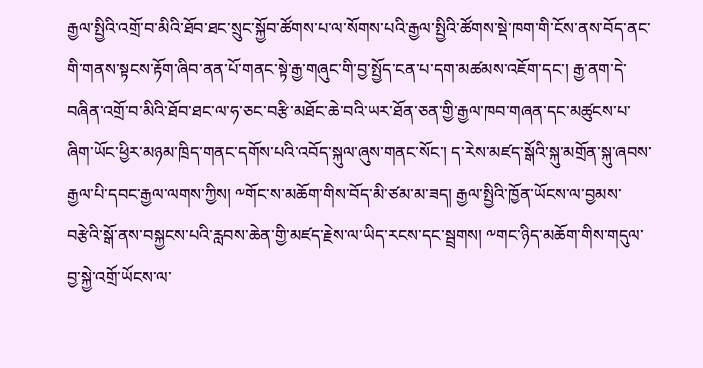རྒྱལ་སྤྱིའི་འགྲོ་བ་མིའི་ཐོབ་ཐང་སྲུང་སྐྱོབ་ཚོགས་པ་ལ་སོགས་པའི་རྒྱལ་སྤྱིའི་ཚོགས་སྡེ་ཁག་གི་ངོས་ནས་བོད་ནང་གི་གནས་སྟངས་རྟོག་ཞིབ་ནན་པོ་གནང་སྟེ་རྒྱ་གཞུང་གི་བྱ་སྤྱོད་ངན་པ་དག་མཚམས་འཇོག་དང་། རྒྱ་ནག་དེ་བཞིན་འགྲོ་བ་མིའི་ཐོབ་ཐང་ལ་ཧ་ཅང་བརྩི་མཐོང་ཆེ་བའི་ཡར་ཐོན་ཅན་གྱི་རྒྱལ་ཁབ་གཞན་དང་མཚུངས་པ་ཞིག་ཡོང་ཕྱིར་མཉམ་ཁྲིད་གནང་དགོས་པའི་འབོད་སྐུལ་ཞུས་གནང་སོང་། ད་རེས་མཛད་སྒོའི་སྐུ་མགྲོན་སྐུ་ཞབས་རྒྱལ་པི་དབང་རྒྱལ་ལགས་ཀྱིས། ༸གོང་ས་མཆོག་གིས་བོད་མི་ཙམ་མ་ཟད། རྒྱལ་སྤྱིའི་ཁྱོན་ཡོངས་ལ་བྱམས་བརྩེའི་སྒོ་ནས་བསྐྱངས་པའི་རླབས་ཆེན་གྱི་མཛད་རྗེས་ལ་ཡིད་རངས་དང་སྦྲགས། ༸གང་ཉིད་མཆོག་གིས་གདུལ་བྱ་སྐྱེ་འགྲོ་ཡོངས་ལ་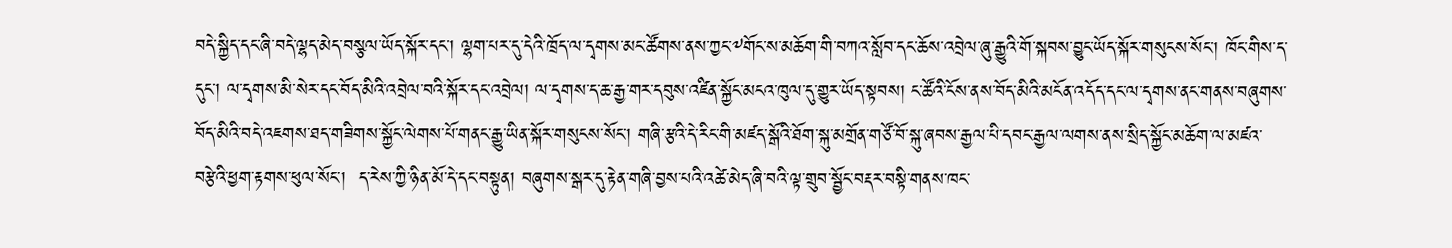བདེ་སྐྱིད་དང་ཞི་བདེ་ལྷད་མེད་བསྩལ་ཡོད་སྐོར་དང་། ལྷག་པར་དུ་དེའི་ཁྲོད་ལ་དྭགས་མང་ཚོགས་ནས་ཀྱང་༸གོང་ས་མཆོག་གི་བཀའ་སློབ་དང་ཆོས་འབྲེལ་ཞུ་རྒྱུའི་གོ་སྐབས་བྱུང་ཡོད་སྐོར་གསུངས་སོང་། ཁོང་གིས་ད་དུང་། ལ་དྭགས་མི་སེར་དང་བོད་མིའི་འབྲེལ་བའི་སྐོར་དང་འབྲེལ། ལ་དྭགས་ད་ཆ་རྒྱ་གར་དབུས་འཛིན་སྐྱོང་མངའ་ཁུལ་དུ་གྱུར་ཡོད་སྟབས། ང་ཚོའི་ངོས་ནས་བོད་མིའི་མངོན་འདོད་དང་ལ་དྭགས་ནང་གནས་བཞུགས་བོད་མིའི་བདེ་འཇགས་ཐད་གཟིགས་སྐྱོང་ལེགས་པོ་གནང་རྒྱུ་ཡིན་སྐོར་གསུངས་སོང་། གཞི་རྩའི་དེ་རིང་གི་མཛད་སྒོའི་ཐོག་སྐུ་མགྲོན་གཙོ་བོ་སྐུ་ཞབས་རྒྱལ་པི་དབང་རྒྱལ་ལགས་ནས་སྲིད་སྐྱོང་མཆོག་ལ་མཛའ་བརྩེའི་ཕྱག་རྟགས་ཕུལ་སོང་།  ད་རེས་ཀྱི་ཉིན་མོ་དེ་དང་བསྟུན། བཞུགས་སྒར་དུ་རྟེན་གཞི་བྱས་པའི་འཚེ་མེད་ཞི་བའི་ལྟ་གྲུབ་སྦྱོང་བརྡར་བསྟི་གནས་ཁང་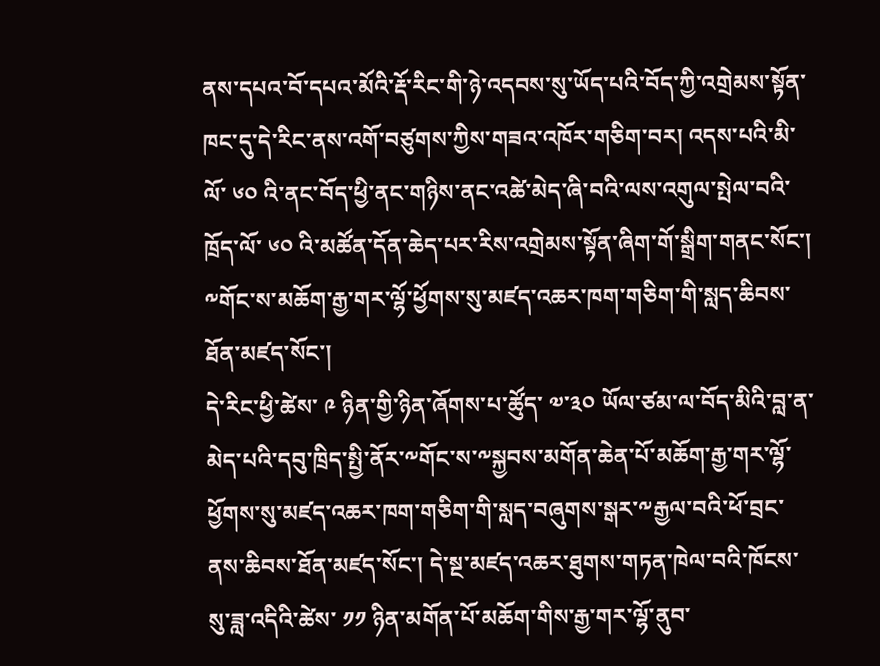ནས་དཔའ་བོ་དཔའ་མོའི་རྡོ་རིང་གི་ཉེ་འདབས་སུ་ཡོད་པའི་བོད་ཀྱི་འགྲེམས་སྟོན་ཁང་དུ་དེ་རིང་ནས་འགོ་བཙུགས་ཀྱིས་གཟའ་འཁོར་གཅིག་བར། འདས་པའི་མི་ལོ་ ༦༠ འི་ནང་བོད་ཕྱི་ནང་གཉིས་ནང་འཚེ་མེད་ཞི་བའི་ལས་འགུལ་སྤེལ་བའི་ཁྲོད་ལོ་ ༦༠ འི་མཚོན་དོན་ཆེད་པར་རིས་འགྲེམས་སྟོན་ཞིག་གོ་སྒྲིག་གནང་སོང་།
༸གོང་ས་མཆོག་རྒྱ་གར་ལྷོ་ཕྱོགས་སུ་མཛད་འཆར་ཁག་གཅིག་གི་སླད་ཆིབས་ཐོན་མཛད་སོང་།
དེ་རིང་ཕྱི་ཚེས་ ༩ ཉིན་གྱི་ཉིན་ཞོགས་པ་ཚོུད་ ༧་༣༠ ཡོལ་ཙམ་ལ་བོད་མིའི་བླ་ན་མེད་པའི་དབུ་ཁྲིད་སྤྱི་ནོར་༸གོང་ས་༸སྐྱབས་མགོན་ཆེན་པོ་མཆོག་རྒྱ་གར་ལྷོ་ཕྱོགས་སུ་མཛད་འཆར་ཁག་གཅིག་གི་སླད་བཞུགས་སྒར་༸རྒྱལ་བའི་ཕོ་བྲང་ནས་ཆིབས་ཐོན་མཛད་སོང་། དེ་སྔ་མཛད་འཆར་ཐུགས་གཏན་ཁེལ་བའི་ཁོངས་སུ་ཟླ་འདིའི་ཚེས་ ༡༡ ཉིན་མགོན་པོ་མཆོག་གིས་རྒྱ་གར་ལྷོ་ནུབ་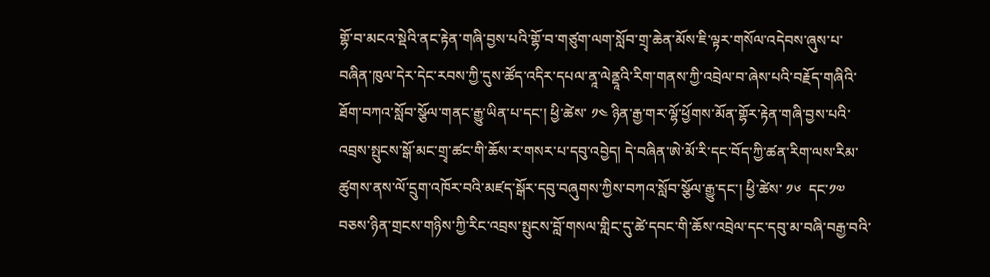གྷོ་བ་མངའ་སྡེའི་ནང་རྟེན་གཞི་བྱས་པའི་གྷོ་བ་གཙུག་ལག་སློབ་གྲྭ་ཆེན་མོས་ཇི་ལྟར་གསོལ་འདེབས་ཞུས་པ་བཞིན་ཁུལ་དེར་དེང་རབས་ཀྱི་དུས་ཚོད་འདིར་དཔལ་ནཱ་ལེནྡཱའི་རིག་གནས་ཀྱི་འབྲེལ་བ་ཞེས་པའི་བརྗོད་གཞིའི་ཐོག་བཀའ་སློབ་སྩོལ་གནང་རྒྱུ་ཡིན་པ་དང་། ཕྱི་ཚེས་ ༡༤ ཉིན་རྒྱ་གར་ལྷོ་ཕྱོགས་མོན་གྷོར་རྟེན་གཞི་བྱས་པའི་འབྲས་སྤུངས་སྒོ་མང་གྲྭ་ཚང་གི་ཆོས་ར་གསར་པ་དབུ་འབྱེད། དེ་བཞིན་ཨེ་མོ་རི་དང་བོད་ཀྱི་ཚན་རིག་ལས་རིམ་ཚུགས་ནས་ལོ་དྲུག་འཁོར་བའི་མཛད་སྒོར་དབུ་བཞུགས་ཀྱིས་བཀའ་སློབ་སྩོལ་རྒྱུ་དང་། ཕྱི་ཚེས་ ༡༦  དང་༡༧ བཅས་ཉིན་གྲངས་གཉིས་ཀྱི་རིང་འབྲས་སྤུངས་བློ་གསལ་གླིང་དུ་ཚེ་དབང་གི་ཆོས་འབྲེལ་དང་དབུ་མ་བཞི་བརྒྱ་བའི་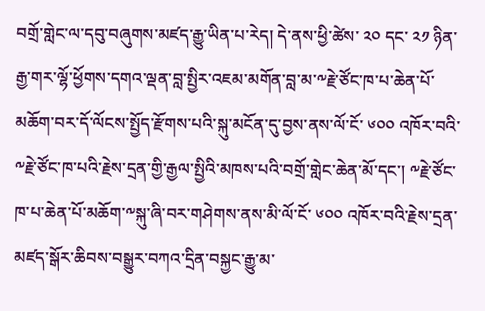བགྲོ་གླེང་ལ་དབུ་བཞུགས་མཛད་རྒྱུ་ཡིན་པ་རེད། དེ་ནས་ཕྱི་ཚེས་ ༢༠ དང་ ༢༡ ཉིན་རྒྱ་གར་ལྷོ་ཕྱོགས་དགའ་ལྡན་བླ་སྤྱིར་འཇམ་མགོན་བླ་མ་༸རྗེ་ཙོང་ཁ་པ་ཆེན་པོ་མཆོག་བར་དོ་ལོངས་སྤྱོད་རྫོགས་པའི་སྐུ་མངོན་དུ་བྱས་ནས་ལོ་ངོ་ ༦༠༠ འཁོར་བའི་༸རྗེ་ཙོང་ཁ་པའི་རྗེས་དྲན་གྱི་རྒྱལ་སྤྱིའི་མཁས་པའི་བགྲོ་གླེང་ཆེན་མོ་དང་། ༸རྗེ་ཙོང་ཁ་པ་ཆེན་པོ་མཆོག་༸སྐུ་ཞི་བར་གཤེགས་ནས་མི་ལོ་ངོ་ ༦༠༠ འཁོར་བའི་རྗེས་དྲན་མཛད་སྒོར་ཆིབས་བསྒྱུར་བཀའ་དྲིན་བསྐྱང་རྒྱུ་མ་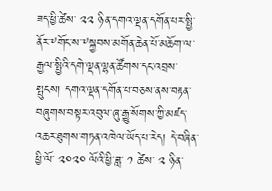ཟད་ཕྱི་ཚེས་ ༢༢ ཉིན་དགའ་ལྡན་དགོན་པར་སྤྱི་ནོར་༸གོང་ས་༸སྐྱབས་མགོན་ཆེན་པོ་མཆོག་ལ་རྒྱལ་སྤྱིའི་དགེ་ལྡན་ལྷན་ཚོགས་དང་འབྲས་སྤུངས། དགའ་ལྡན་དགོན་པ་བཅས་ནས་བརྟན་བཞུགས་བསྟར་འབུལ་ཞུ་རྒྱུ་སོགས་ཀྱི་མཛད་འཆར་ཐུགས་གཏན་འཁེལ་ཡོད་པ་རེད། དེ་བཞིན་ཕྱི་ལོ་ ༢༠༢༠ ལོའི་ཕྱི་ཟླ་ ༡ ཚེས་ ༢ ཉིན་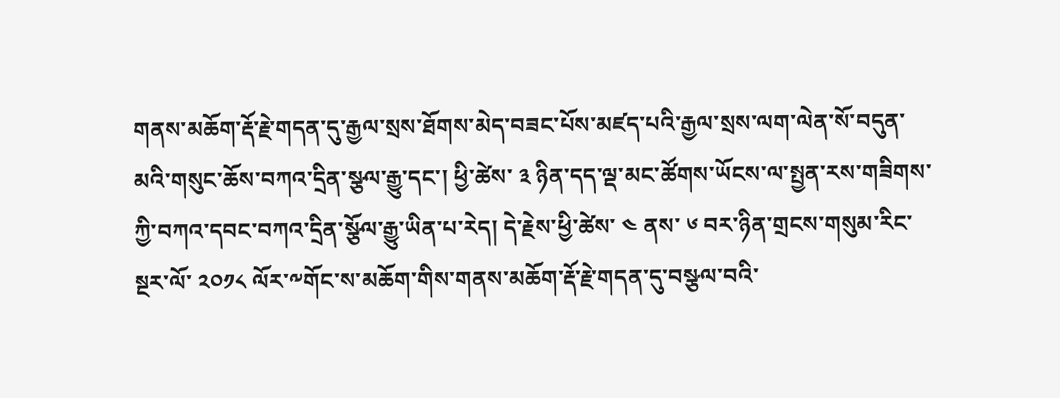གནས་མཆོག་རྡོ་རྗེ་གདན་དུ་རྒྱལ་སྲས་ཐོགས་མེད་བཟང་པོས་མཛད་པའི་རྒྱལ་སྲས་ལག་ལེན་སོ་བདུན་མའི་གསུང་ཆོས་བཀའ་དྲིན་སྩལ་རྒྱུ་དང་། ཕྱི་ཚེས་ ༣ ཉིན་དད་ལྡ་མང་ཚོགས་ཡོངས་ལ་སྤྱན་རས་གཟིགས་ཀྱི་བཀའ་དབང་བཀའ་དྲིན་སྩོལ་རྒྱུ་ཡིན་པ་རེད། དེ་རྗེས་ཕྱི་ཚེས་ ༤ ནས་ ༦ བར་ཉིན་གྲངས་གསུམ་རིང་སྔར་ལོ་ ༢༠༡༨ ལོར་༸གོང་ས་མཆོག་གིས་གནས་མཆོག་རྡོ་རྗེ་གདན་དུ་བསྩལ་བའི་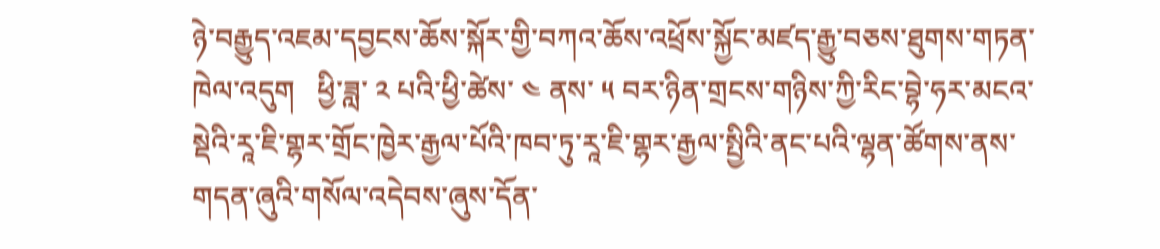ཉེ་བརྒྱུད་འཇམ་དབྱངས་ཆོས་སྐོར་གྱི་བཀའ་ཆོས་འཕྲོས་སྐྱོང་མཛད་རྒྱུ་བཅས་ཐུགས་གཏན་ཁེལ་འདུག   ཕྱི་ཟླ་ ༢ པའི་ཕྱི་ཚེས་ ༤ ནས་ ༥ བར་ཉིན་གྲངས་གཉིས་ཀྱི་རིང་བྷེ་ཧར་མངའ་སྡེའི་རཱ་ཇི་གྷར་གྲོང་ཁྱེར་རྒྱལ་པོའི་ཁབ་ཏུ་རཱ་ཇི་གྷར་རྒྱལ་སྤྱིའི་ནང་པའི་ལྷན་ཚོགས་ནས་གདན་ཞུའི་གསོལ་འདེབས་ཞུས་དོན་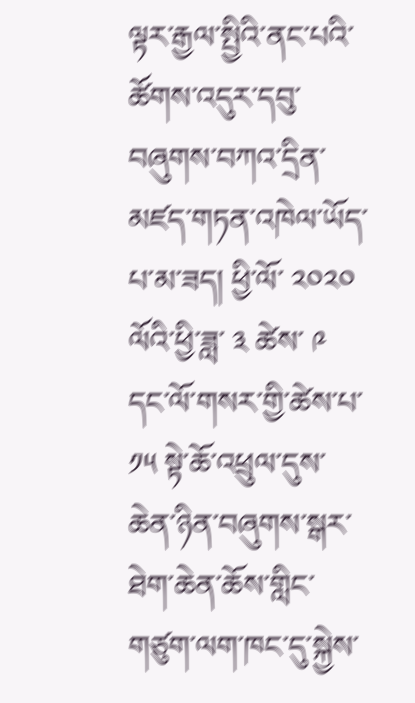ལྟར་རྒྱལ་སྤྱིའི་ནང་པའི་ཚོགས་འདུར་དབུ་བཞུགས་བཀའ་དྲིན་མཛད་གཏན་འཁེལ་ཡོད་པ་མ་ཟད། ཕྱི་ལོ་ ༢༠༢༠ ལོའི་ཕྱི་ཟླ་ ༣ ཚེས་ ༩ དང་ལོ་གསར་གྱི་ཚེས་པ་ ༡༥ སྟེ་ཆོ་འཕྲུལ་དུས་ཆེན་ཉིན་བཞུགས་སྒར་ཐེག་ཆེན་ཆོས་གླིང་གཙུག་ལག་ཁང་དུ་སྐྱེས་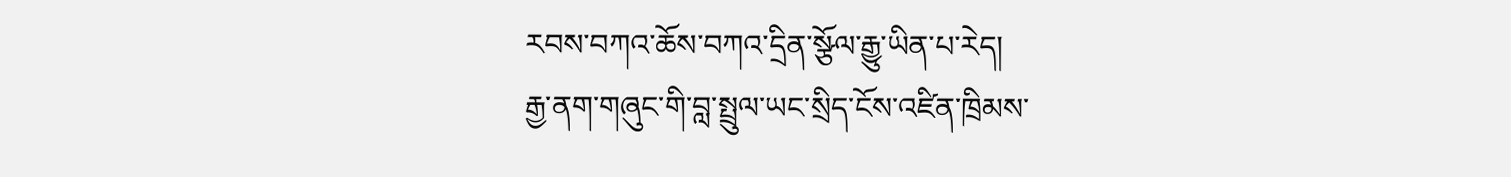རབས་བཀའ་ཆོས་བཀའ་དྲིན་སྩོལ་རྒྱུ་ཡིན་པ་རེད།
རྒྱ་ནག་གཞུང་གི་བླ་སྤྲུལ་ཡང་སྲིད་ངོས་འཛིན་ཁྲིམས་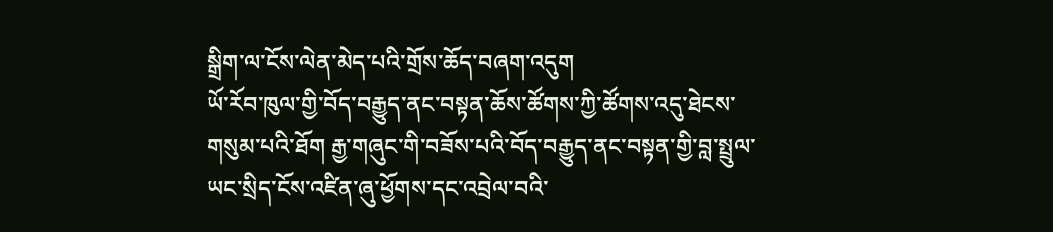སྒྲིག་ལ་ངོས་ལེན་མེད་པའི་གྲོས་ཆོད་བཞག་འདུག
ཡོ་རོབ་ཁུལ་གྱི་བོད་བརྒྱུད་ནང་བསྟན་ཆོས་ཚོགས་ཀྱི་ཚོགས་འདུ་ཐེངས་གསུམ་པའི་ཐོག རྒྱ་གཞུང་གི་བཟོས་པའི་བོད་བརྒྱུད་ནང་བསྟན་གྱི་བླ་སྤྲུལ་ཡང་སྲིད་ངོས་འཛིན་ཞུ་ཕྱོགས་དང་འབྲེལ་བའི་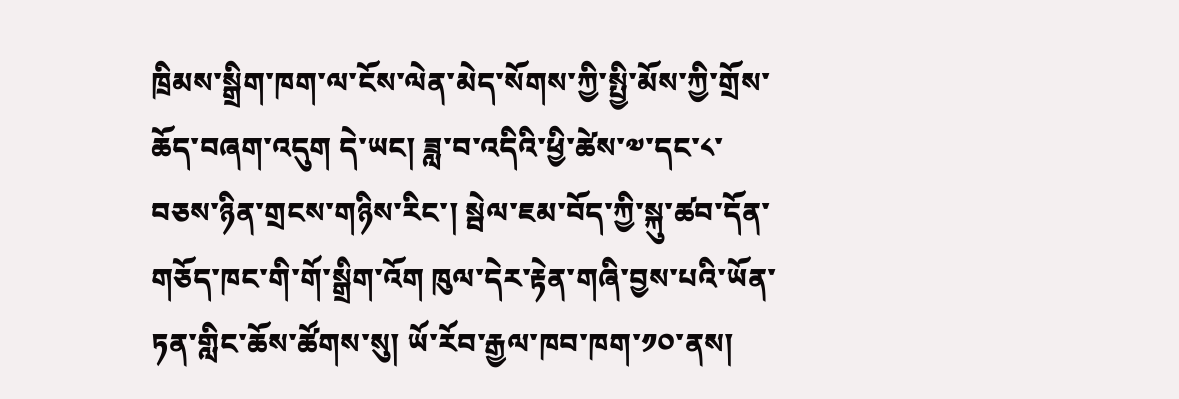ཁྲིམས་སྒྲིག་ཁག་ལ་ངོས་ལེན་མེད་སོགས་ཀྱི་སྤྱི་མོས་ཀྱི་གྲོས་ཆོད་བཞག་འདུག དེ་ཡང། ཟླ་བ་འདིའི་ཕྱི་ཚེས་༧་དང་༨་བཅས་ཉིན་གྲངས་གཉིས་རིང་། སྦེལ་ཇམ་བོད་ཀྱི་སྐུ་ཚབ་དོན་གཅོད་ཁང་གི་གོ་སྒྲིག་འོག ཁུལ་དེར་རྟེན་གཞི་བྱས་པའི་ཡོན་ཏན་གླིང་ཆོས་ཚོགས་སུ། ཡོ་རོབ་རྒྱལ་ཁབ་ཁག་༡༠་ནས།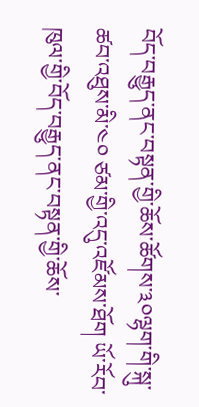བོད་བརྒྱུད་ནང་བསྟན་གྱི་ཆོས་ཚོགས་༣༠ལྷག་གི་སྐུ་ཚབ་འཐུས་མི་༤༠ ཙམ་གྱི་འདུ་འཛོམས་ཐོག ཡོ་རོབ་ཁུལ་གྱི་བོད་བརྒྱུད་ནང་བསྟན་གྱི་ཆོས་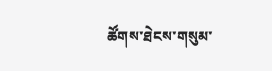ཚོགས་ཐེངས་གསུམ་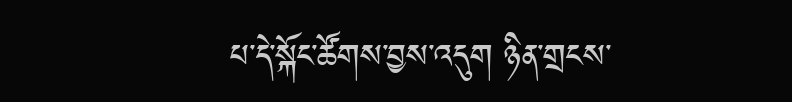པ་དེ་སྐོང་ཚོགས་བྱས་འདུག ཉིན་གྲངས་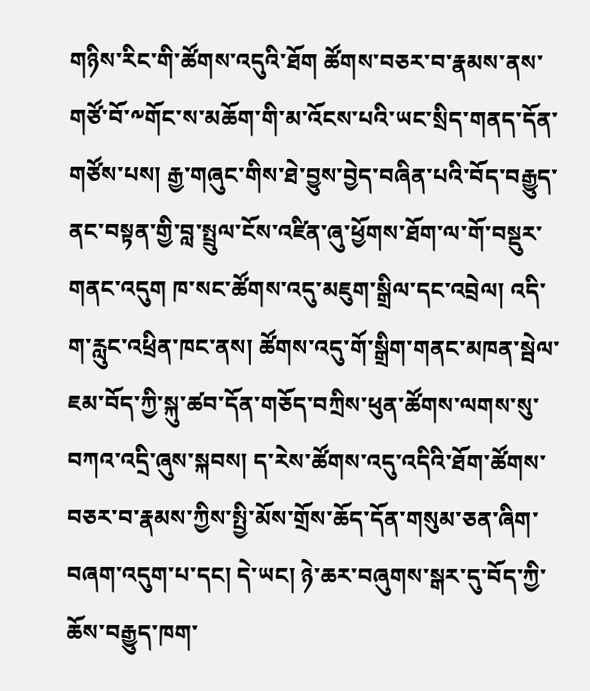གཉིས་རིང་གི་ཚོགས་འདུའི་ཐོག ཚོགས་བཅར་བ་རྣམས་ནས་གཙོ་བོ་༸གོང་ས་མཆོག་གི་མ་འོངས་པའི་ཡང་སྲིད་གནད་དོན་གཙོས་པས། རྒྱ་གཞུང་གིས་ཐེ་བྱུས་བྱེད་བཞིན་པའི་བོད་བརྒྱུད་ནང་བསྟན་གྱི་བླ་སྤྲུལ་ངོས་འཛིན་ཞུ་ཕྱོགས་ཐོག་ལ་གོ་བསྡུར་གནང་འདུག ཁ་སང་ཚོགས་འདུ་མཇུག་སྒྲིལ་དང་འབྲེལ། འདི་ག་རླུང་འཕྲིན་ཁང་ནས། ཚོགས་འདུ་གོ་སྒྲིག་གནང་མཁན་སྦེལ་ཇམ་བོད་ཀྱི་སྐུ་ཚབ་དོན་གཅོད་བཀྲིས་ཕུན་ཚོགས་ལགས་སུ་བཀའ་འདྲི་ཞུས་སྐབས། ད་རེས་ཚོགས་འདུ་འདིའི་ཐོག་ཚོགས་བཅར་བ་རྣམས་ཀྱིས་སྤྱི་མོས་གྲོས་ཆོད་དོན་གསུམ་ཅན་ཞིག་བཞག་འདུག་པ་དང། དེ་ཡང། ཉེ་ཆར་བཞུགས་སྒར་དུ་བོད་ཀྱི་ཆོས་བརྒྱུད་ཁག་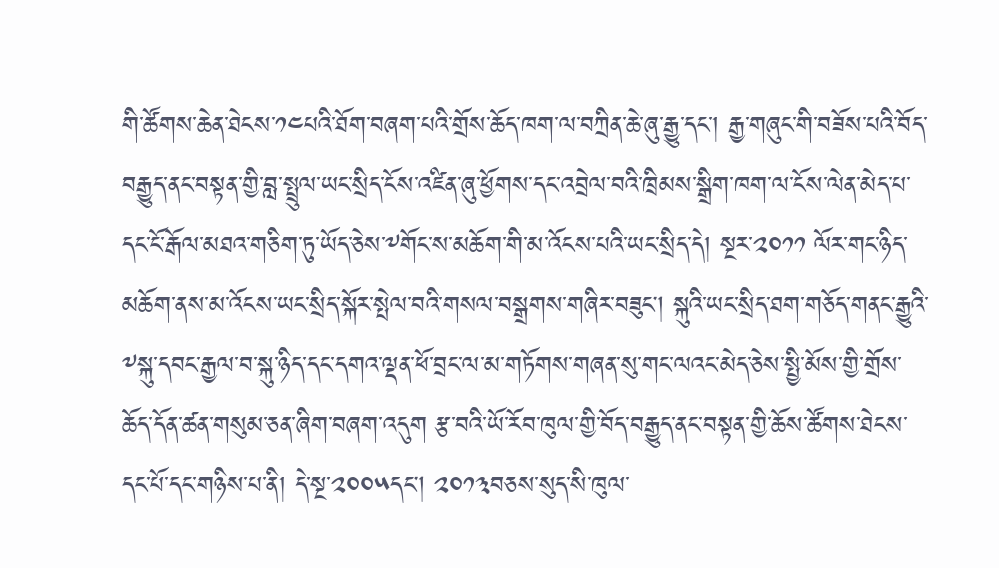གི་ཚོགས་ཆེན་ཐེངས་༡༤པའི་ཐོག་བཞག་པའི་གྲོས་ཆོད་ཁག་ལ་བཀྲིན་ཆེ་ཞུ་རྒྱུ་དང་། རྒྱ་གཞུང་གི་བཟོས་པའི་བོད་བརྒྱུད་ནང་བསྟན་གྱི་བླ་སྤྲུལ་ཡང་སྲིད་ངོས་འཛིན་ཞུ་ཕྱོགས་དང་འབྲེལ་བའི་ཁྲིམས་སྒྲིག་ཁག་ལ་ངོས་ལེན་མེད་པ་དང་ངོ་རྒོལ་མཐའ་གཅིག་ཏུ་ཡོད་ཅེས་༸གོང་ས་མཆོག་གི་མ་འོངས་པའི་ཡང་སྲིད་དེ། སྔར་༢༠༡༡ ལོར་གང་ཉིད་མཆོག་ནས་མ་འོངས་ཡང་སྲིད་སྐོར་སྤེལ་བའི་གསལ་བསྒྲགས་གཞིར་བཟུང། སྐུའི་ཡང་སྲིད་ཐག་གཅོད་གནང་རྒྱུའི་༸སྐུ་དབང་རྒྱལ་བ་སྐུ་ཉིད་དང་དགའ་ལྡན་ཕོ་བྲང་ལ་མ་གཏོགས་གཞན་སུ་གང་ལའང་མེད་ཅེས་སྤྱི་མོས་གྱི་གྲོས་ཆོད་དོན་ཚན་གསུམ་ཅན་ཞིག་བཞག་འདུག རྩ་བའི་ཡོ་རོབ་ཁུལ་གྱི་བོད་བརྒྱུད་ནང་བསྟན་གྱི་ཆོས་ཚོགས་ཐེངས་དང་པོ་དང་གཉིས་པ་ནི། དེ་སྔ་༢༠༠༥དང། ༢༠༡༣བཅས་སུད་སི་ཁུལ་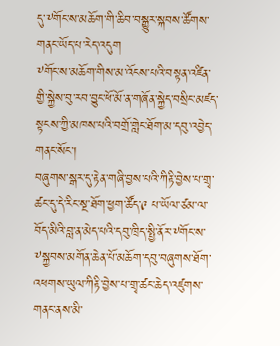དུ་༸གོང་ས་མཆོག་གི་ཆིབ་བསྒྱུར་སྐབས་ཚོགས་གནང་ཡོད་པ་རེད་འདུག
༸གོང་ས་མཆོག་གིས་མ་འོངས་པའི་བསྟན་འཛིན་གྱི་སྐྱེས་བུ་རབ་བྱུང་ཕོ་མོ་ན་གཞོན་སྐྱེད་བསྲིང་མཛད་སྟངས་ཀྱི་མཁས་པའི་བགྲོ་གླེང་ཐོག་མ་དབུ་འབྱེད་གནང་སོང་།
བཞུགས་སྒར་དུ་རྟེན་གཞི་བྱས་པའི་ཀིརྟི་བྱེས་པ་གྲྭ་ཚང་དུ་དེ་རིང་སྔ་ཐོག་ཕྱག་ཚོད་༩ པ་ཡོལ་ཙམ་ལ་བོད་མིའི་བླ་ན་མེད་པའི་དབུ་ཁྲིད་སྤྱི་ནོར་༸གོང་ས་༸སྐྱབས་མགོན་ཆེན་པོ་མཆོག་དབུ་བཞུགས་ཐོག་འཕགས་ཡུལ་ཀིརྟི་བྱེས་པ་གྲྭ་ཚང་ཆེད་འཛུགས་གནང་ནས་མི་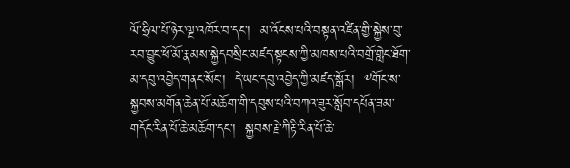ལོ་ཧྲིལ་པོ་ཉེར་ལྔ་འཁོར་བ་དང་།  མ་འོངས་པའི་བསྟན་འཛིན་གྱི་སྐྱེས་བུ་རབ་བྱུང་ཕོ་མོ་རྣམས་སྐྱེདབསྲིང་མཛད་སྟངས་ཀྱི་མཁས་པའི་བགྲོ་གླེང་ཐོག་མ་དབུ་འབྱེད་གནང་སོང་།  དེ་ཡང་དབུ་འབྱེད་ཀྱི་མཛད་སྒོར།  ༸གོང་ས་སྐྱབས་མགོན་ཆེན་པོ་མཆོག་གི་དབུས་པའི་བཀའ་ཟུར་སློབ་དཔོན་ཟམ་གདོང་རིན་པོ་ཆེ་མཆོག་དང་།  སྐྱབས་རྗེ་ཀིརྟི་རིན་པོ་ཆེ་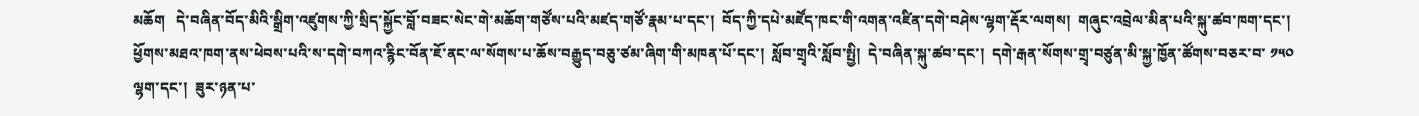མཆོག   དེ་བཞིན་བོད་མིའི་སྒྲིག་འཛུགས་ཀྱི་སྲིད་སྐྱོང་བློ་བཟང་སེང་གེ་མཆོག་གཙོས་པའི་མཛད་གཙོ་རྣམ་པ་དང་།  བོད་ཀྱི་དཔེ་མཛོད་ཁང་གི་འགན་འཛིན་དགེ་བཤེས་ལྷག་རྡོར་ལགས།  གཞུང་འབྲེལ་མིན་པའི་སྐུ་ཚབ་ཁག་དང་།  ཕྱོགས་མཐའ་ཁག་ནས་ཕེབས་པའི་ས་དགེ་བཀའ་རྙིང་བོན་ཇོ་ནང་ལ་སོགས་པ་ཆོས་བརྒྱུད་བཅུ་ཙམ་ཞིག་གི་མཁན་པོ་དང་།  སློབ་གྲྭའི་སློབ་སྤྱི།  དེ་བཞིན་སྐུ་ཚབ་དང་།  དགེ་རྒན་སོགས་གྲྭ་བཙུན་མི་སྐྱ་ཁྱོན་ཚོགས་བཅར་བ་ ༡༥༠ ལྷག་དང་།  ཟུར་ཉན་པ་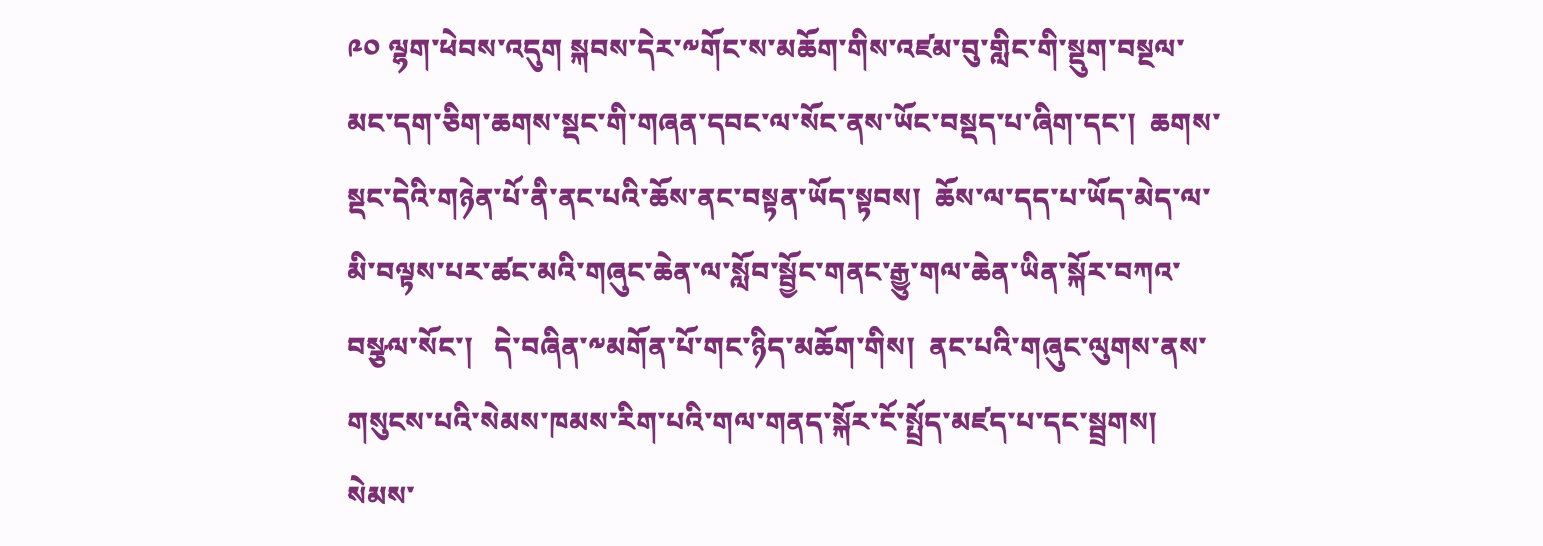༩༠ ལྷག་ཕེབས་འདུག སྐབས་དེར་༸གོང་ས་མཆོག་གིས་འཛམ་བུ་གླིང་གི་སྡུག་བསྔལ་མང་དག་ཅིག་ཆགས་སྡང་གི་གཞན་དབང་ལ་སོང་ནས་ཡོང་བསྡད་པ་ཞིག་དང་།  ཆགས་སྡང་དེའི་གཉེན་པོ་ནི་ནང་པའི་ཆོས་ནང་བསྟན་ཡོད་སྟབས།  ཆོས་ལ་དད་པ་ཡོད་མེད་ལ་མི་བལྟས་པར་ཚང་མའི་གཞུང་ཆེན་ལ་སློབ་སྦྱོང་གནང་རྒྱུ་གལ་ཆེན་ཡིན་སྐོར་བཀའ་བསྩལ་སོང་།   དེ་བཞིན་༸མགོན་པོ་གང་ཉིད་མཆོག་གིས།  ནང་པའི་གཞུང་ལུགས་ནས་གསུངས་པའི་སེམས་ཁམས་རིག་པའི་གལ་གནད་སྐོར་ངོ་སྤྲོད་མཛད་པ་དང་སྦྲགས།     སེམས་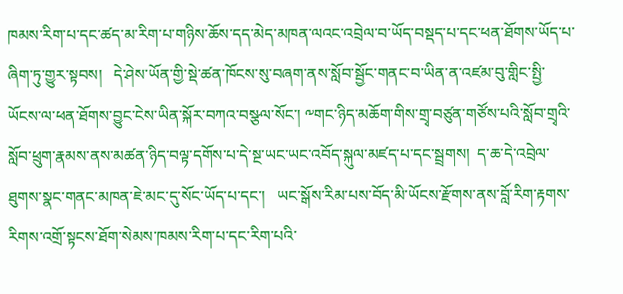ཁམས་རིག་པ་དང་ཚད་མ་རིག་པ་གཉིས་ཆོས་དད་མེད་མཁན་ལའང་འབྲེལ་བ་ཡོད་བསྡད་པ་དང་ཕན་ཐོགས་ཡོད་པ་ཞིག་ཏུ་གྱུར་སྟབས།   དེ་ཤེས་ཡོན་གྱི་སྡེ་ཚན་ཁོངས་སུ་བཞག་ནས་སློབ་སྦྱོང་གནང་བ་ཡིན་ན་འཛམ་བུ་གླིང་སྤྱི་ཡོངས་ལ་ཕན་ཐོགས་བྱུང་ངེས་ཡིན་སྐོར་བཀའ་བསྩལ་སོང་། ༸གང་ཉིད་མཆོག་གིས་གྲྭ་བཙུན་གཙོས་པའི་སློབ་གྲྭའི་སློབ་ཕྲུག་རྣམས་ནས་མཚན་ཉིད་བལྟ་དགོས་པ་དེ་སྔ་ཡང་ཡང་འབོད་སྐུལ་མཛད་པ་དང་སྦྲགས།  ད་ཆ་དེ་འབྲེལ་ཐུགས་སྣང་གནང་མཁན་ཇེ་མང་དུ་སོང་ཡོད་པ་དང་།   ཡང་སྒོས་རིམ་པས་བོད་མི་ཡོངས་རྫོགས་ནས་བློ་རིག་རྟགས་རིགས་འགྲོ་སྟངས་ཐོག་སེམས་ཁམས་རིག་པ་དང་རིག་པའི་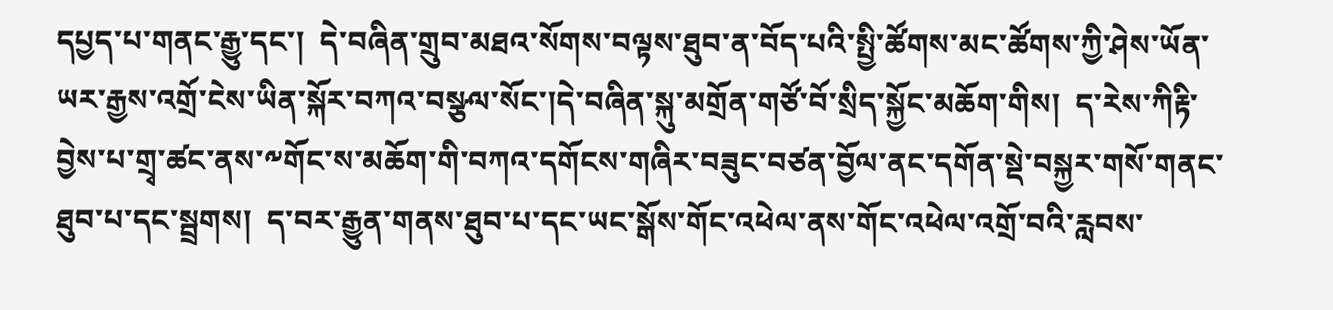དཔྱད་པ་གནང་རྒྱུ་དང་།  དེ་བཞིན་གྲུབ་མཐའ་སོགས་བལྟས་ཐུབ་ན་བོད་པའི་སྤྱི་ཚོགས་མང་ཚོགས་ཀྱི་ཤེས་ཡོན་ཡར་རྒྱས་འགྲོ་ངེས་ཡིན་སྐོར་བཀའ་བསྩལ་སོང་།དེ་བཞིན་སྐུ་མགྲོན་གཙོ་བོ་སྲིད་སྐྱོང་མཆོག་གིས།  ད་རེས་ཀིརྟི་བྱེས་པ་གྲྭ་ཚང་ནས་༸གོང་ས་མཆོག་གི་བཀའ་དགོངས་གཞིར་བཟུང་བཙན་བྱོལ་ནང་དགོན་སྡེ་བསྐྱར་གསོ་གནང་ཐུབ་པ་དང་སྦྲགས།  ད་བར་རྒྱུན་གནས་ཐུབ་པ་དང་ཡང་སྒོས་གོང་འཕེལ་ནས་གོང་འཕེལ་འགྲོ་བའི་རླབས་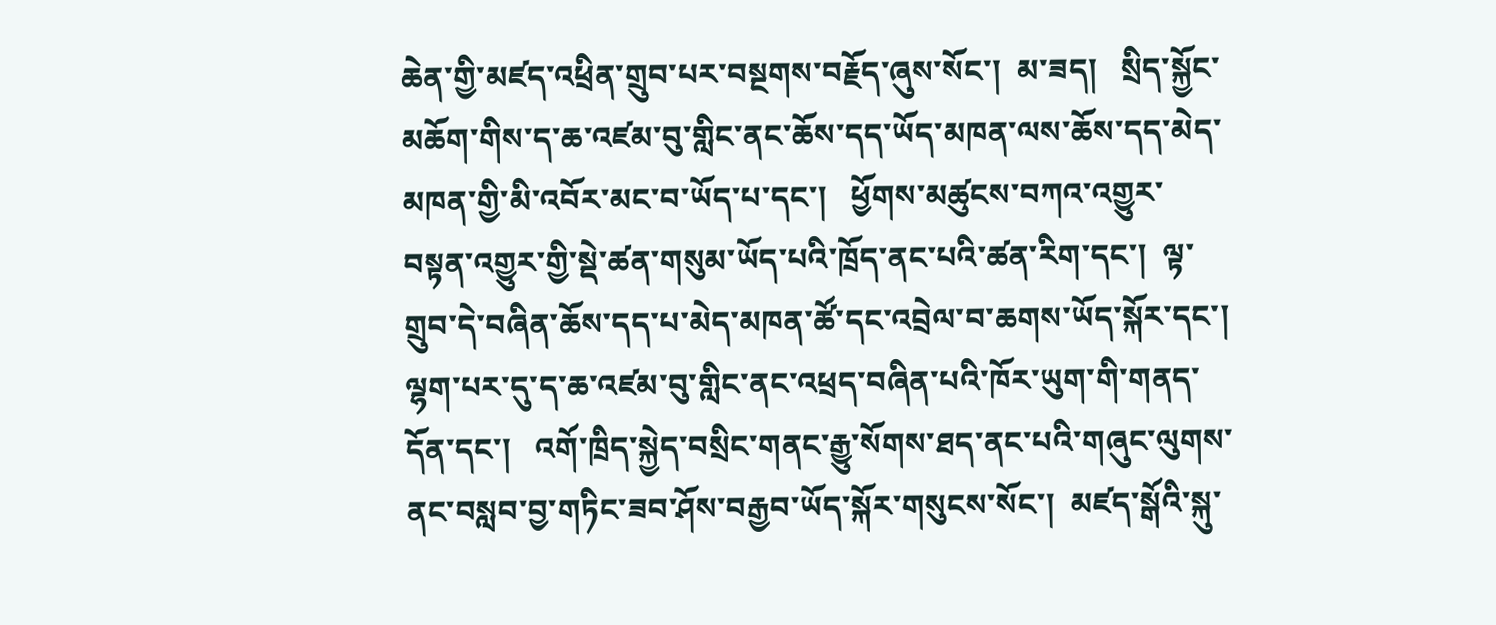ཆེན་གྱི་མཛད་འཕྲིན་གྲུབ་པར་བསྔགས་བརྗོད་ཞུས་སོང་།  མ་ཟད།   སྲིད་སྐྱོང་མཆོག་གིས་ད་ཆ་འཛམ་བུ་གླིང་ནང་ཆོས་དད་ཡོད་མཁན་ལས་ཆོས་དད་མེད་མཁན་གྱི་མི་འབོར་མང་བ་ཡོད་པ་དང་།   ཕྱོགས་མཚུངས་བཀའ་འགྱུར་བསྟན་འགྱུར་གྱི་སྡེ་ཚན་གསུམ་ཡོད་པའི་ཁྲོད་ནང་པའི་ཚན་རིག་དང་།  ལྟ་གྲུབ་དེ་བཞིན་ཆོས་དད་པ་མེད་མཁན་ཚོ་དང་འབྲེལ་བ་ཆགས་ཡོད་སྐོར་དང་།   ལྷག་པར་དུ་ད་ཆ་འཛམ་བུ་གླིང་ནང་འཕྲད་བཞིན་པའི་ཁོར་ཡུག་གི་གནད་དོན་དང་།   འགོ་ཁྲིད་སྐྱེད་བསྲིང་གནང་རྒྱུ་སོགས་ཐད་ནང་པའི་གཞུང་ལུགས་ནང་བསླབ་བྱ་གཏིང་ཟབ་ཤོས་བརྒྱབ་ཡོད་སྐོར་གསུངས་སོང་།  མཛད་སྒོའི་སྐུ་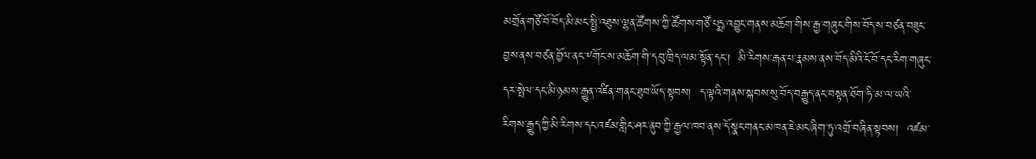མགྲོན་གཙོ་བོ་བོད་མི་མང་སྤྱི་འཐུས་ལྷན་ཚོགས་ཀྱི་ཚོགས་གཙོ་པདྨ་འབྱུང་གནས་མཆོག་གིས་རྒྱ་གཞུང་གིས་བོད་ས་བཙན་བཟུང་བྱས་ནས་བཙན་བྱོལ་ནང་༸གོང་ས་མཆོག་གི་དབུ་ཁྲིད་ལམ་སྟོན་དང་།  མི་རིགས་རྒན་པ་རྣམས་ནས་བོད་མིའི་ངོ་བོ་དང་རིག་གཞུང་དར་སྤེལ་དང་མི་ཉམས་རྒྱུན་འཛིན་གནང་ཐུབ་ཡོད་སྟབས།  ད་ལྟའི་གནས་སྐབས་སུ་བོད་བརྒྱུད་ནང་བསྟན་ཐོག་ཧི་མ་ལ་ཡའི་རིགས་རྒྱུད་ཀྱི་མི་རིགས་དང་འཛམ་གླིང་ཤར་ནུབ་ཀྱི་རྒྱལ་ཁབ་ནས་དོ་སྣང་གནང་མཁན་ཇེ་མང་ཞིག་ཏུ་འགྲོ་བཞིན་སྟབས།  འཛམ་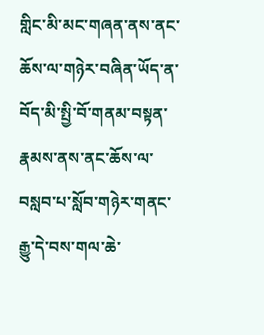གླིང་མི་མང་གཞན་ནས་ནང་ཆོས་ལ་གཉེར་བཞིན་ཡོད་ན་བོད་མི་སྤྱི་བོ་གནམ་བསྟན་རྣམས་ནས་ནང་ཆོས་ལ་བསླབ་པ་སློབ་གཉེར་གནང་རྒྱུ་དེ་བས་གལ་ཆེ་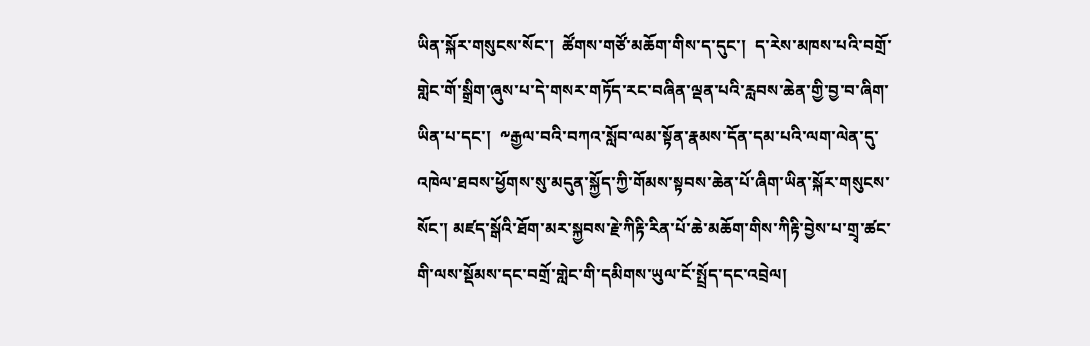ཡིན་སྐོར་གསུངས་སོང་།  ཚོགས་གཙོ་མཆོག་གིས་ད་དུང་།  ད་རེས་མཁས་པའི་བགྲོ་གླེང་གོ་སྒྲིག་ཞུས་པ་དེ་གསར་གཏོད་རང་བཞིན་ལྡན་པའི་རླབས་ཆེན་གྱི་བྱ་བ་ཞིག་ཡིན་པ་དང་།  ༸རྒྱལ་བའི་བཀའ་སློབ་ལམ་སྟོན་རྣམས་དོན་དམ་པའི་ལག་ལེན་དུ་འཁེལ་ཐབས་ཕྱོགས་སུ་མདུན་སྐྱོད་ཀྱི་གོམས་སྟབས་ཆེན་པོ་ཞིག་ཡིན་སྐོར་གསུངས་སོང་། མཛད་སྒོའི་ཐོག་མར་སྐྱབས་རྗེ་ཀིརྟི་རིན་པོ་ཆེ་མཆོག་གིས་ཀིརྟི་བྱེས་པ་གྲྭ་ཚང་གི་ལས་སྡོམས་དང་བགྲོ་གླེང་གི་དམིགས་ཡུལ་ངོ་སྤྲོད་དང་འབྲེལ།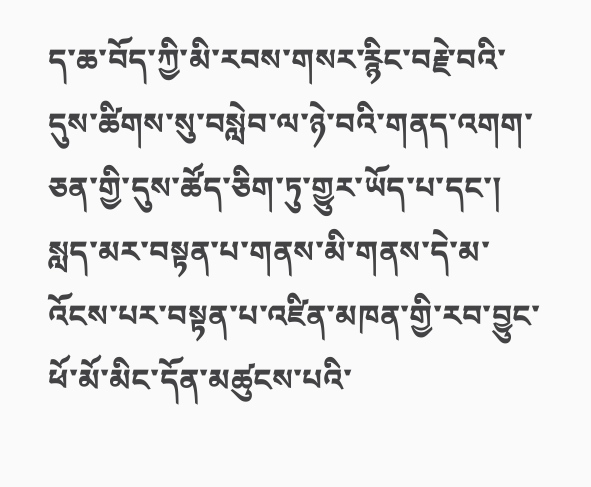ད་ཆ་བོད་ཀྱི་མི་རབས་གསར་རྙིང་བརྗེ་བའི་དུས་ཚིགས་སུ་བསླེབ་ལ་ཉེ་བའི་གནད་འགག་ཅན་གྱི་དུས་ཚོད་ཅིག་ཏུ་གྱུར་ཡོད་པ་དང་།  སླད་མར་བསྟན་པ་གནས་མི་གནས་དེ་མ་འོངས་པར་བསྟན་པ་འཛིན་མཁན་གྱི་རབ་བྱུང་ཕོ་མོ་མིང་དོན་མཚུངས་པའི་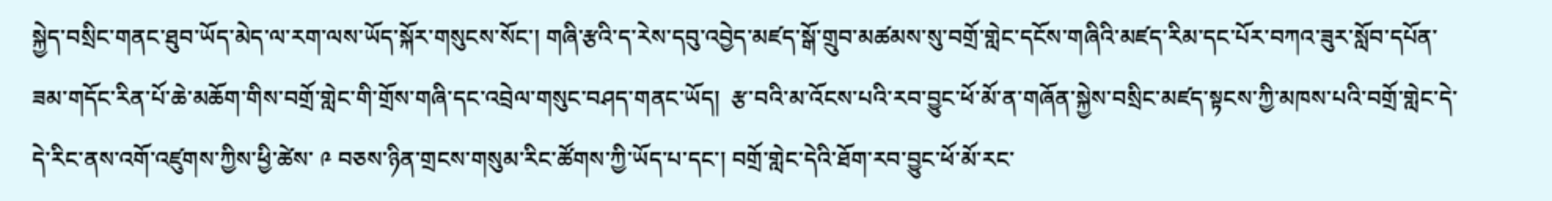སྐྱེད་བསྲིང་གནང་ཐུབ་ཡོད་མེད་ལ་རག་ལས་ཡོད་སྐོར་གསུངས་སོང་། གཞི་རྩའི་ད་རེས་དབུ་འབྱེད་མཛད་སྒོ་གྲུབ་མཚམས་སུ་བགྲོ་གླེང་དངོས་གཞིའི་མཛད་རིམ་དང་པོར་བཀའ་ཟུར་སློབ་དཔོན་ཟམ་གདོང་རིན་པོ་ཆེ་མཆོག་གིས་བགྲོ་གླེང་གི་གྲོས་གཞི་དང་འབྲེལ་གསུང་བཤད་གནང་ཡོད།  རྩ་བའི་མ་འོངས་པའི་རབ་བྱུང་ཕོ་མོ་ན་གཞོན་སྐྱེས་བསྲིང་མཛད་སྟངས་ཀྱི་མཁས་པའི་བགྲོ་གླེང་དེ་དེ་རིང་ནས་འགོ་འཛུགས་ཀྱིས་ཕྱི་ཚེས་ ༩ བཅས་ཉིན་གྲངས་གསུམ་རིང་ཚོགས་ཀྱི་ཡོད་པ་དང་། བགྲོ་གླེང་དེའི་ཐོག་རབ་བྱུང་ཕོ་མོ་རང་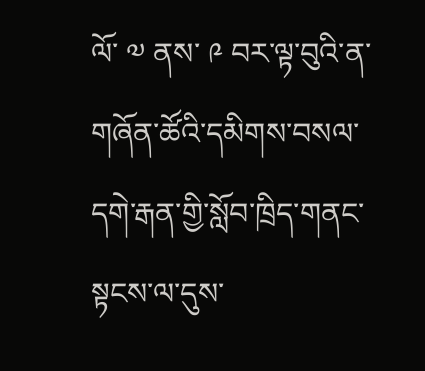ལོ་ ༧ ནས་ ༩ བར་ལྟ་བུའི་ན་གཞོན་ཚོའི་དམིགས་བསལ་དགེ་རྒན་གྱི་སློབ་ཁྲིད་གནང་སྟངས་ལ་དུས་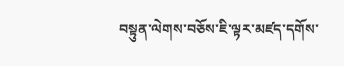བསྟུན་ལེགས་བཅོས་ཇི་ལྟར་མཛད་དགོས་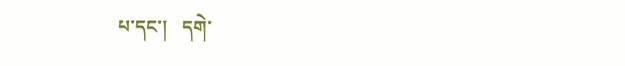པ་དང་།   དགེ་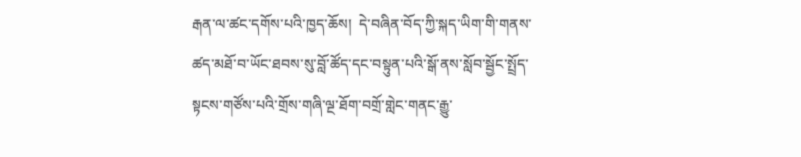རྒན་ལ་ཚང་དགོས་པའི་ཁྱད་ཆོས།  དེ་བཞིན་བོད་ཀྱི་སྐད་ཡིག་གི་གནས་ཚད་མཐོ་བ་ཡོང་ཐབས་སུ་བློ་ཚོད་དང་བསྟུན་པའི་སྒོ་ནས་སློབ་སྦྱོང་སྤྲོད་སྟངས་གཙོས་པའི་གྲོས་གཞི་ལྔ་ཐོག་བགྲོ་གླེང་གནང་རྒྱུ་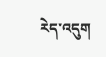རེད་འདུག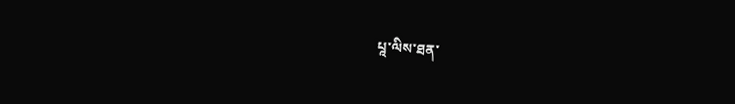པཱ་ལིས་ཐན་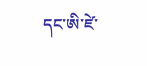དང་ཨི་ཛེ་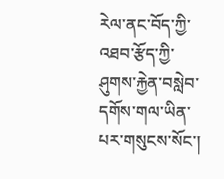རེལ་ནང་བོད་ཀྱི་འཐབ་རྩོད་ཀྱི་ཤུགས་རྐྱེན་བསླེབ་དགོས་གལ་ཡིན་པར་གསུངས་སོང་།